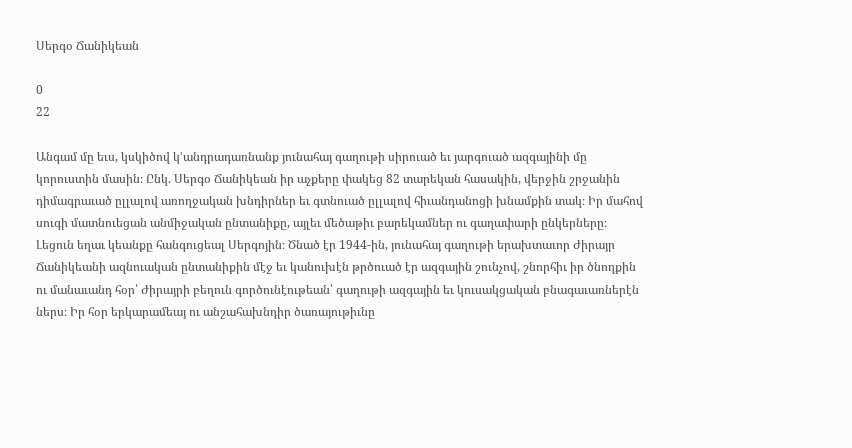Սերգօ Ճանիկեան

0
22

Անգամ մը եւս, կսկիծով կ՚անդրադառնանք յունահայ գաղութի սիրուած եւ յարգուած ազգայինի մը կորուստին մասին։ Ընկ. Սերգօ Ճանիկեան իր աչքերը փակեց 82 տարեկան հասակին, վերջին շրջանին դիմագրաւած ըլլալով առողջական խնդիրներ եւ գտնուած ըլլալով հիւանդանոցի խնամքին տակ։ Իր մահով սուգի մատնուեցան անմիջական ընտանիքը, այլեւ մեծաթիւ բարեկամներ ու գաղափարի ընկերները։
Լեցուն եղաւ կեանքը հանգուցեալ Սերգոյին։ Ծնած էր 1944-ին, յունահայ գաղութի երախտաւոր Ժիրայր Ճանիկեանի ազնուական ընտանիքին մէջ եւ կանուխէն թրծուած էր ազգային շունչով, շնորհիւ իր ծնողքին ու մանաւանդ հօր՝ Ժիրայրի բեղուն գործունէութեան՝ գաղութի ազգային եւ կուսակցական բնագաւառներէն ներս։ Իր հօր երկարամեայ ու անշահախնդիր ծառայութիւնը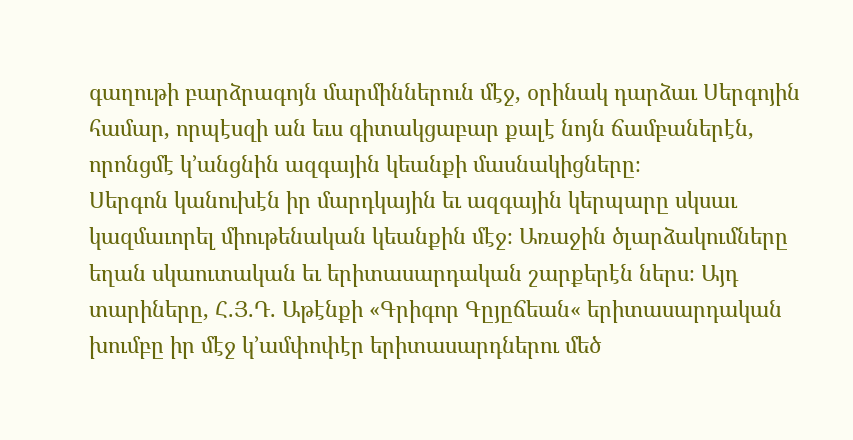գաղութի բարձրագոյն մարմիններուն մէջ, օրինակ դարձաւ Սերգոյին համար, որպէսզի ան եւս գիտակցաբար քալէ նոյն ճամբաներէն, որոնցմէ կ՚անցնին ազգային կեանքի մասնակիցները։
Սերգոն կանուխէն իր մարդկային եւ ազգային կերպարը սկսաւ կազմաւորել միութենական կեանքին մէջ։ Առաջին ծլարձակումները եղան սկաուտական եւ երիտասարդական շարքերէն ներս։ Այդ տարիները, Հ.Յ.Դ. Աթէնքի «Գրիգոր Գըյըճեան« երիտասարդական խումբը իր մէջ կ՚ամփոփէր երիտասարդներու մեծ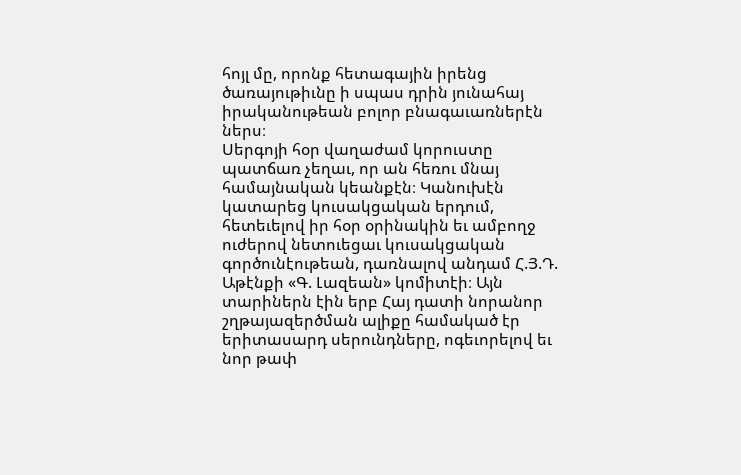հոյլ մը, որոնք հետագային իրենց ծառայութիւնը ի սպաս դրին յունահայ իրականութեան բոլոր բնագաւառներէն ներս։
Սերգոյի հօր վաղաժամ կորուստը պատճառ չեղաւ, որ ան հեռու մնայ համայնական կեանքէն։ Կանուխէն կատարեց կուսակցական երդում, հետեւելով իր հօր օրինակին եւ ամբողջ ուժերով նետուեցաւ կուսակցական գործունէութեան, դառնալով անդամ Հ.Յ.Դ. Աթէնքի «Գ. Լազեան» կոմիտէի։ Այն տարիներն էին երբ Հայ դատի նորանոր շղթայազերծման ալիքը համակած էր երիտասարդ սերունդները, ոգեւորելով եւ նոր թափ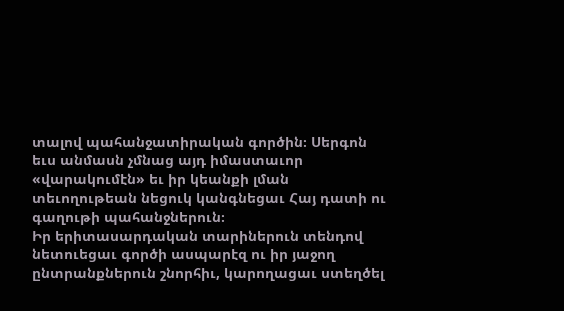տալով պահանջատիրական գործին։ Սերգոն եւս անմասն չմնաց այդ իմաստաւոր «վարակումէն» եւ իր կեանքի լման տեւողութեան նեցուկ կանգնեցաւ Հայ դատի ու գաղութի պահանջներուն։
Իր երիտասարդական տարիներուն տենդով նետուեցաւ գործի ասպարէզ ու իր յաջող ընտրանքներուն շնորհիւ, կարողացաւ ստեղծել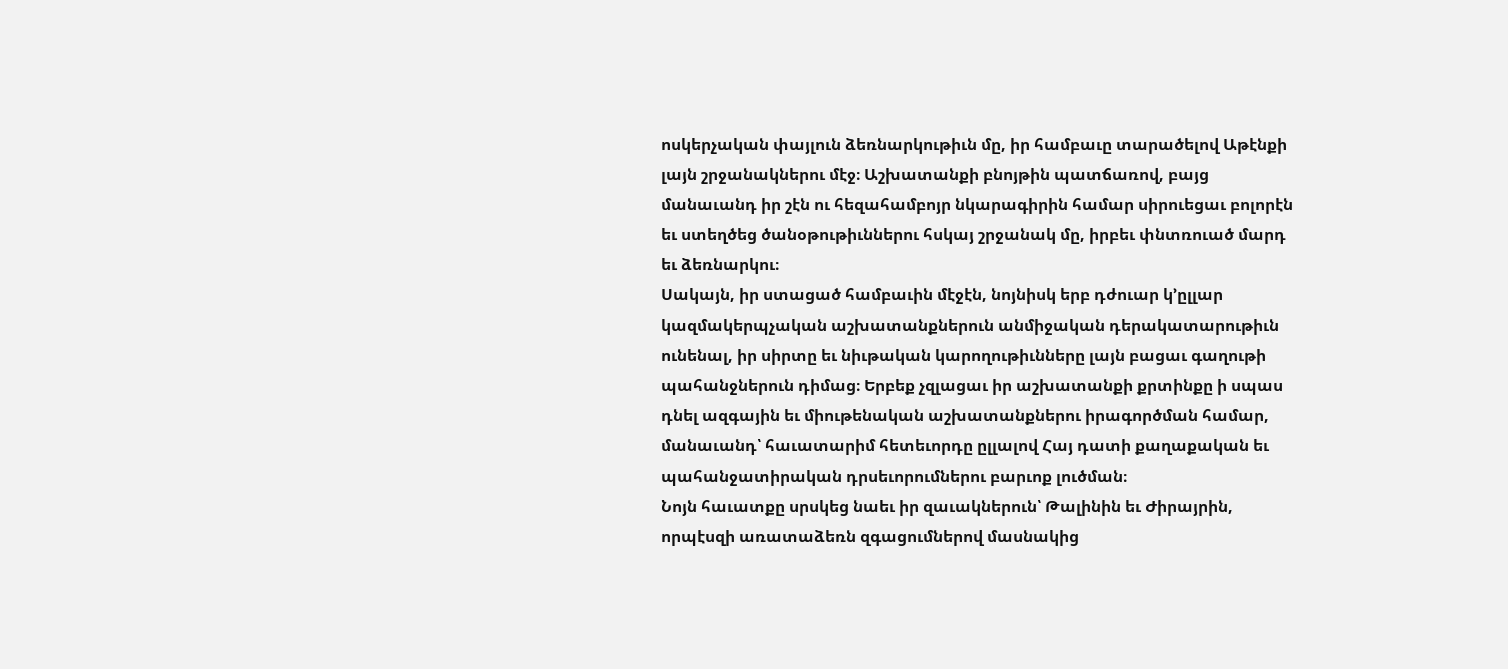ոսկերչական փայլուն ձեռնարկութիւն մը, իր համբաւը տարածելով Աթէնքի լայն շրջանակներու մէջ։ Աշխատանքի բնոյթին պատճառով, բայց մանաւանդ իր շէն ու հեզահամբոյր նկարագիրին համար սիրուեցաւ բոլորէն եւ ստեղծեց ծանօթութիւններու հսկայ շրջանակ մը, իրբեւ փնտռուած մարդ եւ ձեռնարկու։
Սակայն, իր ստացած համբաւին մէջէն, նոյնիսկ երբ դժուար կ՚ըլլար կազմակերպչական աշխատանքներուն անմիջական դերակատարութիւն ունենալ, իր սիրտը եւ նիւթական կարողութիւնները լայն բացաւ գաղութի պահանջներուն դիմաց։ Երբեք չզլացաւ իր աշխատանքի քրտինքը ի սպաս դնել ազգային եւ միութենական աշխատանքներու իրագործման համար, մանաւանդ՝ հաւատարիմ հետեւորդը ըլլալով Հայ դատի քաղաքական եւ պահանջատիրական դրսեւորումներու բարւոք լուծման։
Նոյն հաւատքը սրսկեց նաեւ իր զաւակներուն՝ Թալինին եւ Ժիրայրին, որպէսզի առատաձեռն զգացումներով մասնակից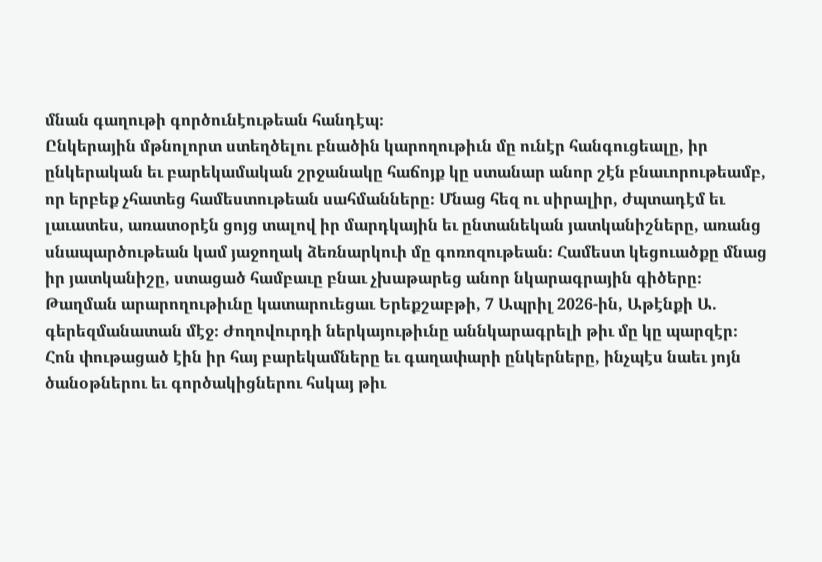մնան գաղութի գործունէութեան հանդէպ։
Ընկերային մթնոլորտ ստեղծելու բնածին կարողութիւն մը ունէր հանգուցեալը, իր ընկերական եւ բարեկամական շրջանակը հաճոյք կը ստանար անոր շէն բնաւորութեամբ, որ երբեք չհատեց համեստութեան սահմանները։ Մնաց հեզ ու սիրալիր, ժպտադէմ եւ լաւատես, առատօրէն ցոյց տալով իր մարդկային եւ ընտանեկան յատկանիշները, առանց սնապարծութեան կամ յաջողակ ձեռնարկուի մը գոռոզութեան։ Համեստ կեցուածքը մնաց իր յատկանիշը, ստացած համբաւը բնաւ չխաթարեց անոր նկարագրային գիծերը։
Թաղման արարողութիւնը կատարուեցաւ Երեքշաբթի, 7 Ապրիլ 2026-ին, Աթէնքի Ա. գերեզմանատան մէջ։ Ժողովուրդի ներկայութիւնը աննկարագրելի թիւ մը կը պարզէր։ Հոն փութացած էին իր հայ բարեկամները եւ գաղափարի ընկերները, ինչպէս նաեւ յոյն ծանօթներու եւ գործակիցներու հսկայ թիւ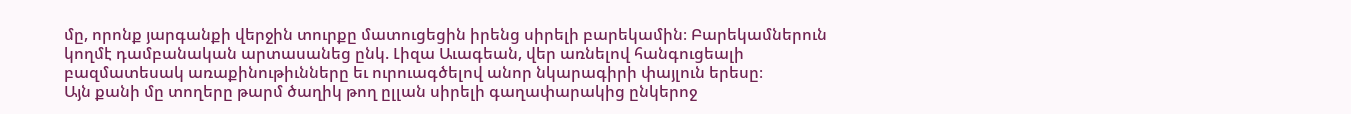մը, որոնք յարգանքի վերջին տուրքը մատուցեցին իրենց սիրելի բարեկամին։ Բարեկամներուն կողմէ դամբանական արտասանեց ընկ. Լիզա Աւագեան, վեր առնելով հանգուցեալի բազմատեսակ առաքինութիւնները եւ ուրուագծելով անոր նկարագիրի փայլուն երեսը։
Այն քանի մը տողերը թարմ ծաղիկ թող ըլլան սիրելի գաղափարակից ընկերոջ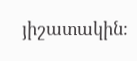յիշատակին։